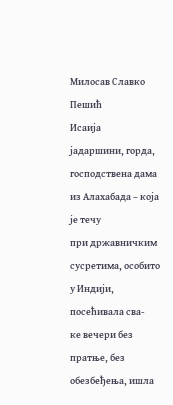Милосав Славко Пешић
Исаија
јадаршини, горда, господствена дама из Алахабада – која је течу
при државничким сусретима, особито у Индији, посећивала сва-
ке вечери без пратње, без обезбеђења, ишла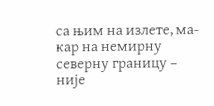са њим на излете, ма-
кар на немирну северну границу – није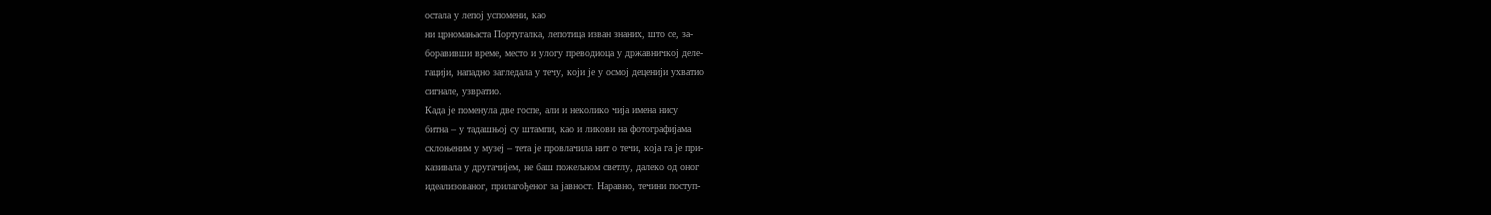остала у лепој успомени, као
ни црномањаста Португалка, лепотица изван знаних, што се, за-
боравивши време, место и улогу преводиоца у државничкој деле-
гацији, нападно загледала у течу, који је у осмој деценији ухватио
сигнале, узвратио.
Када је поменула две госпе, али и неколико чија имена нису
битна – у тадашњој су штампи, као и ликови на фотографијама
склоњеним у музеј – тета је провлачила нит о течи, која га је при-
казивала у другачијем, не баш пожељном светлу, далеко од оног
идеализованог, прилагођеног за јавност. Наравно, течини поступ-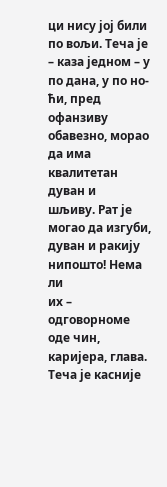ци нису јој били по вољи. Теча је – каза једном – у по дана, у по но-
ћи, пред офанзиву обавезно, морао да има квалитетан дуван и
шљиву. Рат је могао да изгуби, дуван и ракију нипошто! Нема ли
их – одговорноме оде чин, каријера, глава. Теча је касније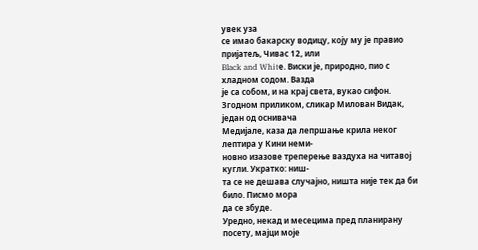увек уза
се имао бакарску водицу, коју му је правио пријатељ, Чивас 12, или
Black and Whitе. Виски је, природно, пио с хладном содом. Вазда
је са собом, и на крај света, вукао сифон.
Згодном приликом, сликар Милован Видак, један од оснивача
Медијале, каза да лепршање крила неког лептира у Кини неми-
новно изазове треперење ваздуха на читавој кугли. Укратко: ниш-
та се не дешава случајно, ништа није тек да би било. Писмо мора
да се збуде.
Уредно, некад и месецима пред планирану посету, мајци моје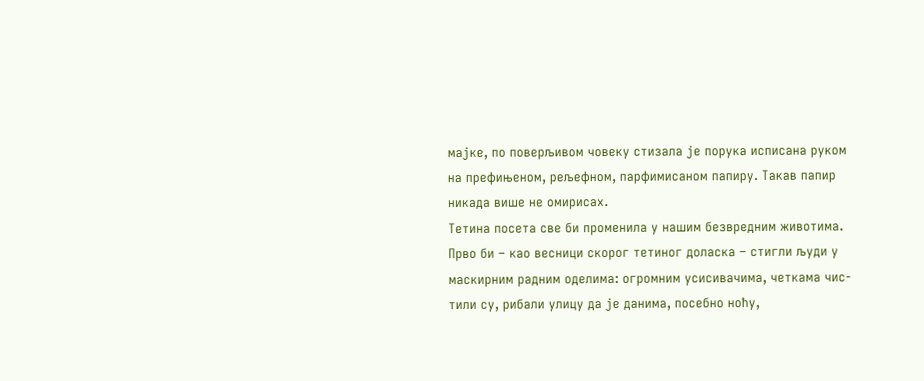мајке, по поверљивом човеку стизала је порука исписана руком
на префињеном, рељефном, парфимисаном папиру. Такав папир
никада више не омирисах.
Тетина посета све би променила у нашим безвредним животима.
Прво би – као весници скорог тетиног доласка – стигли људи у
маскирним радним оделима: огромним усисивачима, четкама чис-
тили су, рибали улицу да је данима, посебно ноћу,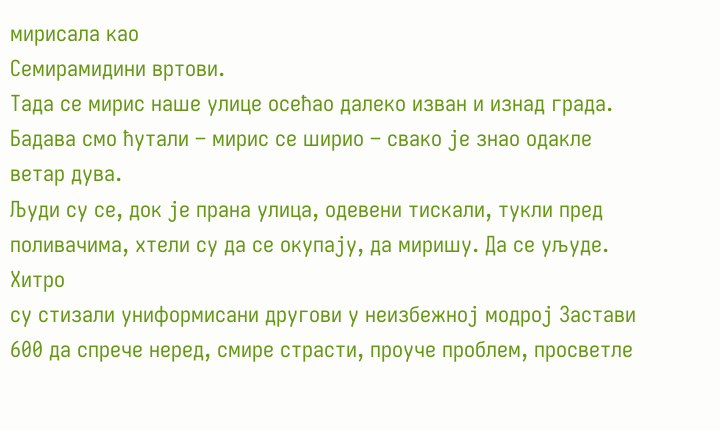мирисала као
Семирамидини вртови.
Тада се мирис наше улице осећао далеко изван и изнад града.
Бадава смо ћутали – мирис се ширио – свако је знао одакле
ветар дува.
Људи су се, док је прана улица, одевени тискали, тукли пред
поливачима, хтели су да се окупају, да миришу. Да се уљуде. Хитро
су стизали униформисани другови у неизбежној модрој Застави
600 да спрече неред, смире страсти, проуче проблем, просветле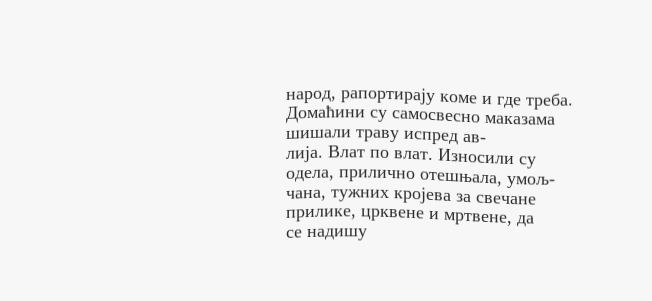народ, рапортирају коме и где треба.
Домаћини су самосвесно маказама шишали траву испред ав-
лија. Влат по влат. Износили су одела, прилично отешњала, умољ-
чана, тужних кројева за свечане прилике, црквене и мртвене, да
се надишу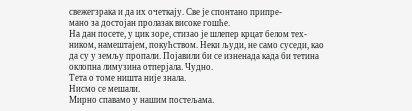свежегзрака и да их очеткају. Све је спонтано припре-
мано за достојан пролазак високе гошће.
На дан посете, у цик зоре, стизао је шлепер крцат белом тех-
ником, намештајем, покућством. Неки људи, не само суседи, као
да су у земљу пропали. Појавили би се изненада када би тетина
оклопна лимузина отперјала. Чудно.
Тета о томе ништа није знала.
Нисмо се мешали.
Мирно спавамо у нашим постељама.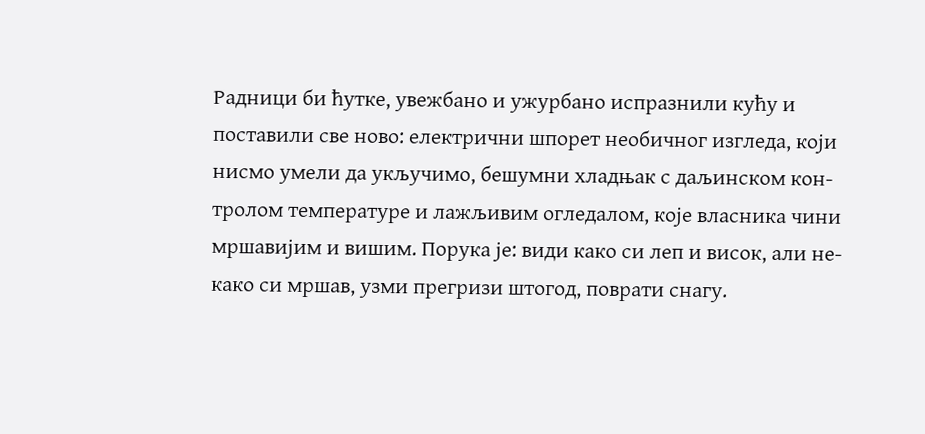Радници би ћутке, увежбано и ужурбано испразнили кућу и
поставили све ново: електрични шпорет необичног изгледа, који
нисмо умели да укључимо, бешумни хладњак с даљинском кон-
тролом температуре и лажљивим огледалом, које власника чини
мршавијим и вишим. Порука је: види како си леп и висок, али не-
како си мршав, узми прегризи штогод, поврати снагу.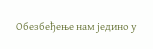Обезбеђење нам једино у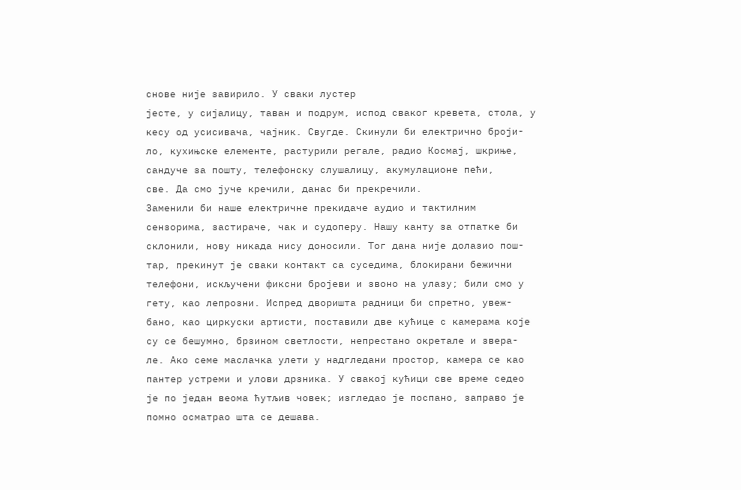снове није завирило. У сваки лустер
јесте, у сијалицу, таван и подрум, испод сваког кревета, стола, у
кесу од усисивача, чајник. Свугде. Скинули би електрично броји-
ло, кухињске елементе, растурили регале, радио Космај, шкриње,
сандуче за пошту, телефонску слушалицу, акумулационе пећи,
све. Да смо јуче кречили, данас би прекречили.
Заменили би наше електричне прекидаче аудио и тактилним
сензорима, застираче, чак и судоперу. Нашу канту за отпатке би
склонили, нову никада нису доносили. Тог дана није долазио пош-
тар, прекинут је сваки контакт са суседима, блокирани бежични
телефони, искључени фиксни бројеви и звоно на улазу; били смо у
гету, као лепрозни. Испред дворишта радници би спретно, увеж-
бано, као циркуски артисти, поставили две кућице с камерама које
су се бешумно, брзином светлости, непрестано окретале и звера-
ле. Ако семе маслачка улети у надгледани простор, камера се као
пантер устреми и улови дрзника. У свакој кућици све време седео
је по један веома ћутљив човек; изгледао је поспано, заправо је
помно осматрао шта се дешава.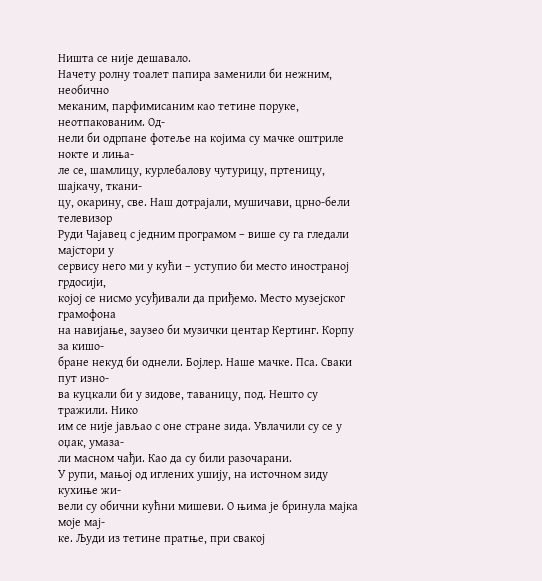Ништа се није дешавало.
Начету ролну тоалет папира заменили би нежним, необично
меканим, парфимисаним као тетине поруке, неотпакованим. Од-
нели би одрпане фотеље на којима су мачке оштриле нокте и лиња-
ле се, шамлицу, курлебалову чутурицу, пртеницу, шајкачу, ткани-
цу, окарину, све. Наш дотрајали, мушичави, црно-бели телевизор
Руди Чајавец с једним програмом – више су га гледали мајстори у
сервису него ми у кући – уступио би место иностраној грдосији,
којој се нисмо усуђивали да приђемо. Место музејског грамофона
на навијање, заузео би музички центар Кертинг. Корпу за кишо-
бране некуд би однели. Бојлер. Наше мачке. Пса. Сваки пут изно-
ва куцкали би у зидове, таваницу, под. Нешто су тражили. Нико
им се није јављао с оне стране зида. Увлачили су се у оџак, умаза-
ли масном чађи. Као да су били разочарани.
У рупи, мањој од иглених ушију, на источном зиду кухиње жи-
вели су обични кућни мишеви. О њима је бринула мајка моје мај-
ке. Људи из тетине пратње, при свакој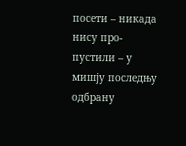посети – никада нису про-
пустили – у мишју последњу одбрану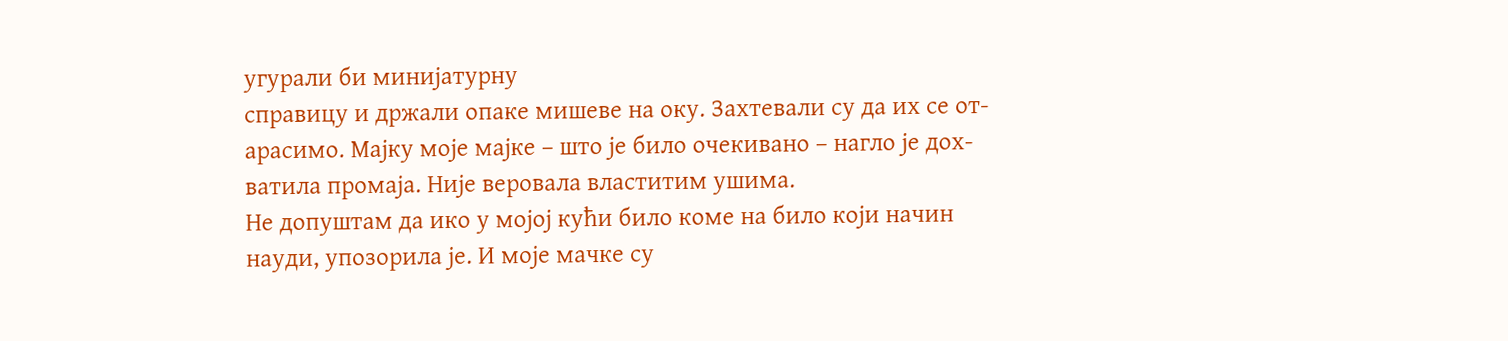угурали би минијатурну
справицу и држали опаке мишеве на оку. Захтевали су да их се от-
арасимо. Мајку моје мајке – што је било очекивано – нагло је дох-
ватила промаја. Није веровала властитим ушима.
Не допуштам да ико у мојој кући било коме на било који начин
науди, упозорила је. И моје мачке су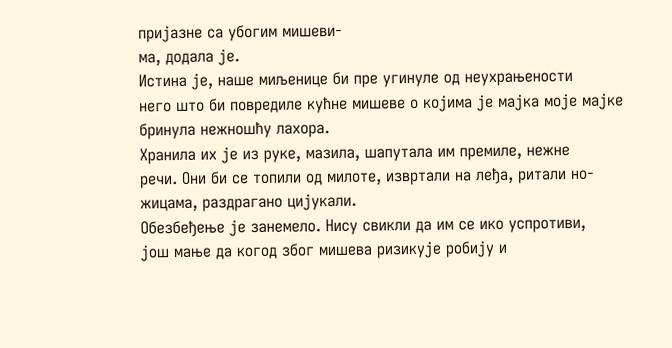пријазне са убогим мишеви-
ма, додала је.
Истина је, наше миљенице би пре угинуле од неухрањености
него што би повредиле кућне мишеве о којима је мајка моје мајке
бринула нежношћу лахора.
Хранила их је из руке, мазила, шапутала им премиле, нежне
речи. Они би се топили од милоте, извртали на леђа, ритали но-
жицама, раздрагано цијукали.
Обезбеђење је занемело. Нису свикли да им се ико успротиви,
још мање да когод због мишева ризикује робију и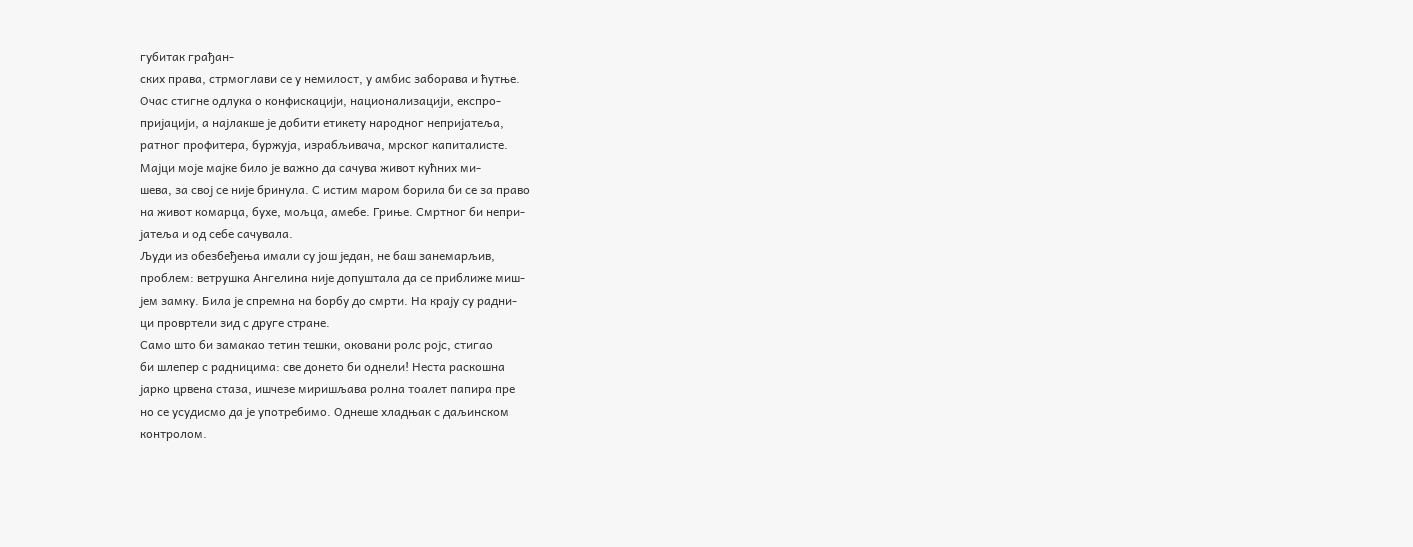губитак грађан-
ских права, стрмоглави се у немилост, у амбис заборава и ћутње.
Очас стигне одлука о конфискацији, национализацији, експро-
пријацији, а најлакше је добити етикету народног непријатеља,
ратног профитера, буржуја, израбљивача, мрског капиталисте.
Мајци моје мајке било је важно да сачува живот кућних ми-
шева, за свој се није бринула. С истим маром борила би се за право
на живот комарца, бухе, мољца, амебе. Гриње. Смртног би непри-
јатеља и од себе сачувала.
Људи из обезбеђења имали су још један, не баш занемарљив,
проблем: ветрушка Ангелина није допуштала да се приближе миш-
јем замку. Била је спремна на борбу до смрти. На крају су радни-
ци провртели зид с друге стране.
Само што би замакао тетин тешки, оковани ролс ројс, стигао
би шлепер с радницима: све донето би однели! Неста раскошна
јарко црвена стаза, ишчезе миришљава ролна тоалет папира пре
но се усудисмо да је употребимо. Однеше хладњак с даљинском
контролом.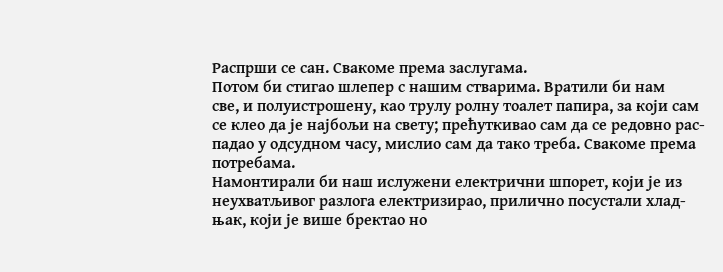Распрши се сан. Свакоме према заслугама.
Потом би стигао шлепер с нашим стварима. Вратили би нам
све, и полуистрошену, као трулу ролну тоалет папира, за који сам
се клео да је најбољи на свету; прећуткивао сам да се редовно рас-
падао у одсудном часу, мислио сам да тако треба. Свакоме према
потребама.
Намонтирали би наш ислужени електрични шпорет, који је из
неухватљивог разлога електризирао, прилично посустали хлад-
њак, који је више бректао но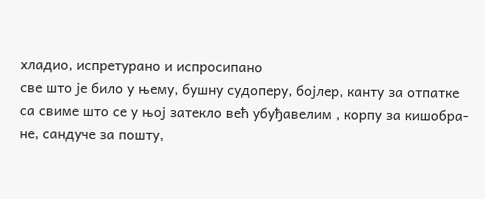хладио, испретурано и испросипано
све што је било у њему, бушну судоперу, бојлер, канту за отпатке
са свиме што се у њој затекло већ убуђавелим , корпу за кишобра-
не, сандуче за пошту,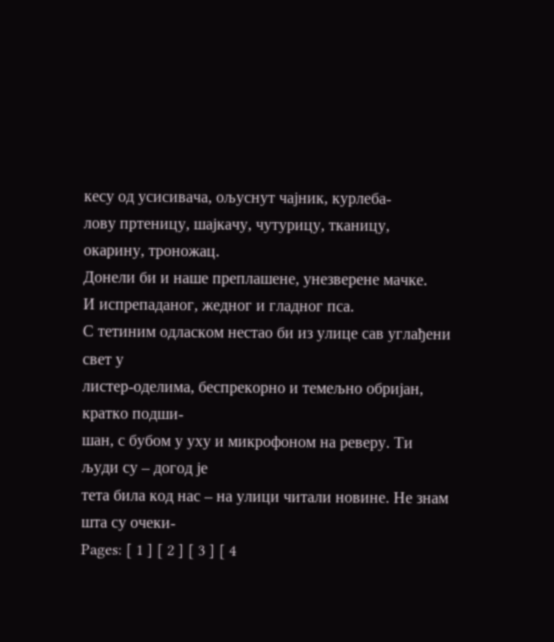кесу од усисивача, ољуснут чајник, курлеба-
лову пртеницу, шајкачу, чутурицу, тканицу, окарину, троножац.
Донели би и наше преплашене, унезверене мачке.
И испрепаданог, жедног и гладног пса.
С тетиним одласком нестао би из улице сав углађени свет у
листер-оделима, беспрекорно и темељно обријан, кратко подши-
шан, с бубом у уху и микрофоном на реверу. Ти људи су – догод је
тета била код нас – на улици читали новине. Не знам шта су очеки-
Pages: [ 1 ] [ 2 ] [ 3 ] [ 4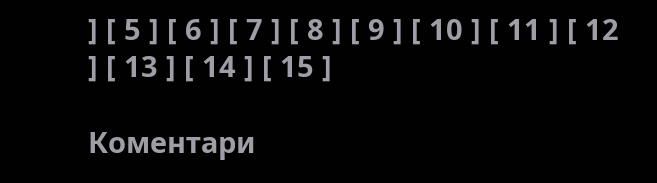] [ 5 ] [ 6 ] [ 7 ] [ 8 ] [ 9 ] [ 10 ] [ 11 ] [ 12 ] [ 13 ] [ 14 ] [ 15 ]

Коментари